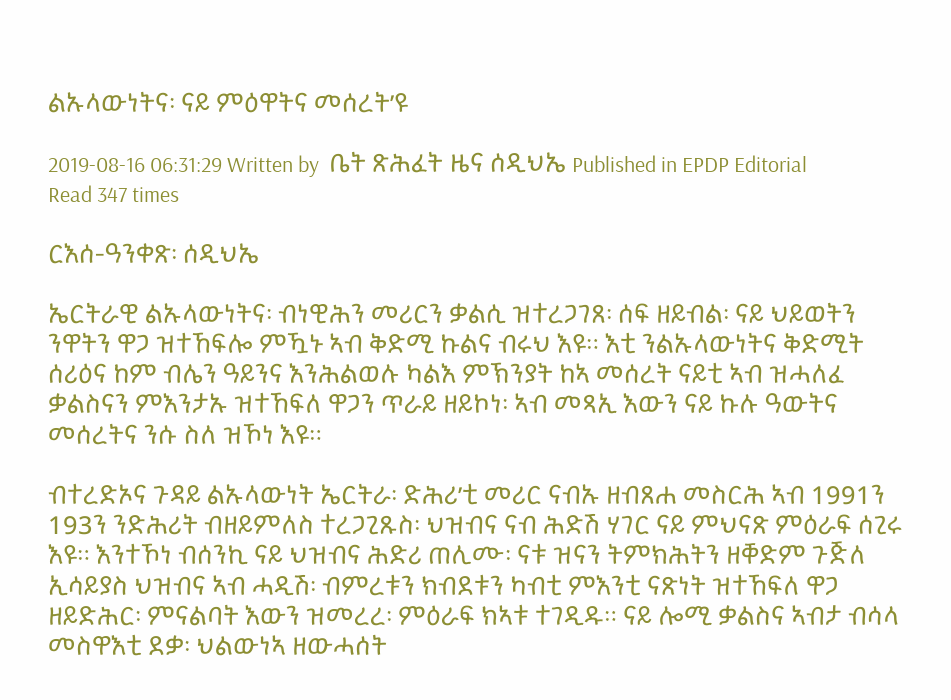ልኡላውነትና፡ ናይ ምዕዋትና መሰረት’ዩ

2019-08-16 06:31:29 Written by  ቤት ጽሕፈት ዜና ሰዲህኤ Published in EPDP Editorial Read 347 times

ርእሰ-ዓንቀጽ፡ ሰዲህኤ

ኤርትራዊ ልኡላውነትና፡ ብነዊሕን መሪርን ቃልሲ ዝተረጋገጸ፡ ሰፍ ዘይብል፡ ናይ ህይወትን ንዋትን ዋጋ ዝተኸፍሎ ምዃኑ ኣብ ቅድሚ ኩልና ብሩህ እዩ። እቲ ንልኡላውነትና ቅድሚት ሰሪዕና ከም ብሌን ዓይንና እንሕልወሉ ካልእ ምኽንያት ከኣ መሰረት ናይቲ ኣብ ዝሓለፈ ቃልስናን ምእንታኡ ዝተኸፍለ ዋጋን ጥራይ ዘይኮነ፡ ኣብ መጻኢ እውን ናይ ኩሉ ዓውትና መሰረትና ንሱ ስለ ዝኾነ እዩ።

ብተረድኦና ጉዳይ ልኡላውነት ኤርትራ፡ ድሕሪ’ቲ መሪር ናብኡ ዘብጸሐ መስርሕ ኣብ 1991ን 193ን ንድሕሪት ብዘይምለስ ተረጋጊጹስ፡ ህዝብና ናብ ሕድሽ ሃገር ናይ ምህናጽ ምዕራፍ ሰጊሩ እዩ። እንተኾነ ብሰንኪ ናይ ህዝብና ሕድሪ ጠሊሙ፡ ናቱ ዝናን ትምክሕትን ዘቐድም ጉጅለ ኢሳይያስ ህዝብና ኣብ ሓዲሽ፡ ብምረቱን ክብደቱን ካብቲ ምእንቲ ናጽነት ዝተኸፍለ ዋጋ ዘይድሕር፡ ምናልባት እውን ዝመረረ፡ ምዕራፍ ክኣቱ ተገዲዱ። ናይ ሎሚ ቃልስና ኣብታ ብሳላ መስዋእቲ ደቃ፡ ህልውነኣ ዘውሓሰት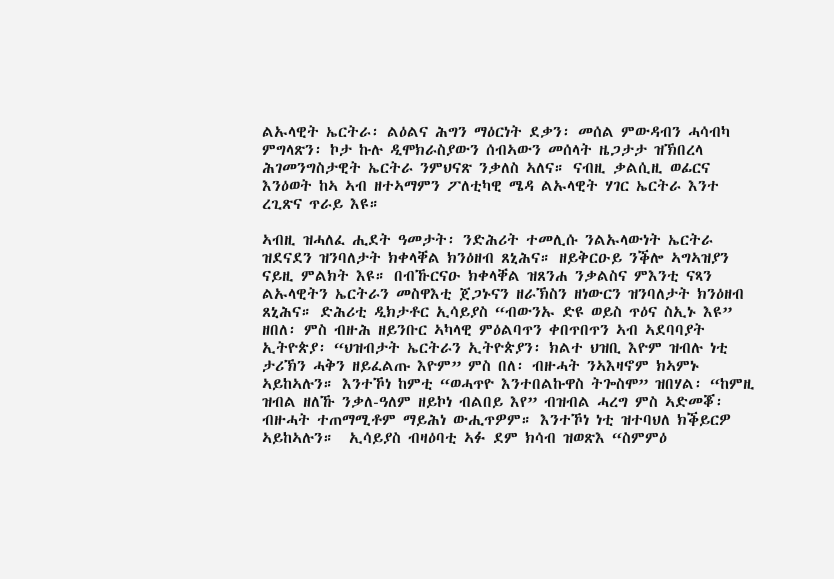ልኡላዊት ኤርትራ፡ ልዕልና ሕግን ማዕርነት ደቃን፡ መሰል ምውዳብን ሓሳብካ ምግላጽን፡ ኮታ ኩሉ ዲሞክራስያውን ሰብኣውን መሰላት ዜጋታታ ዝኽበረላ ሕገመንግስታዊት ኤርትራ ንምህናጽ ንቃለስ ኣለና። ናብዚ ቃልሲዚ ወፊርና እንዕወት ከኣ ኣብ ዘተኣማምን ፖለቲካዊ ሜዳ ልኡላዊት ሃገር ኤርትራ እንተ ረጊጽና ጥራይ እዩ።

ኣብዚ ዝሓለፈ ሒደት ዓመታት፡ ንድሕሪት ተመሊሱ ንልኡላውነት ኤርትራ ዝደናደን ዝንባለታት ክቀላቐል ክንዕዘብ ጸኒሕና። ዘይቅርዑይ ንቕሎ ኣግኣዝያን ናይዚ ምልክት እዩ። በብኹርናዑ ክቀላቐል ዝጸንሐ ንቃልስና ምእንቲ ናጻን ልኡላዊትን ኤርትራን መስዋእቲ ጀጋኑናን ዘራኽስን ዘነውርን ዝንባለታት ክንዕዘብ ጸኒሕና። ድሕሪቲ ዲክታቶር ኢሳይያስ “ብውንኡ ድዩ ወይስ ጥዕና ስኢኑ እዩ” ዘበለ፡ ምስ ብዙሕ ዘይንቡር ኣካላዊ ምዕልባጥን ቀበጥበጥን ኣብ ኣደባባያት ኢትዮጵያ፡ “ህዝብታት ኤርትራን ኢትዮጵያን፡ ክልተ ህዝቢ እዮም ዝብሉ ነቲ ታሪኽን ሓቅን ዘይፈልጡ እዮም” ምስ በለ፡ ብዙሓት ንኣእዛኖም ክኣምኑ ኣይከኣሉን። እንተኾነ ከምቲ “ወሓጥዮ እንተበልኩዋስ ትጐስሞ” ዝበሃል፡ “ከምዚ ዝብል ዘለኹ ንቃለ-ዓለም ዘይኮነ ብልበይ እየ” ብዝብል ሓረግ ምስ ኣድመቖ፡ ብዙሓት ተጠማሚቶም ማይሕነ ውሒጥዎም። እንተኾነ ነቲ ዝተባህለ ክቕይርዎ ኣይከኣሉን።  ኢሳይያስ ብዛዕባቲ ኣፉ ደም ክሳብ ዝወጽእ “ስምምዕ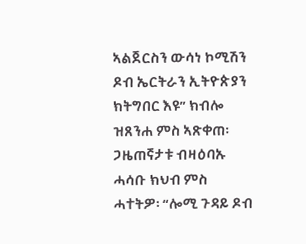ኣልጀርስን ውሳነ ኮሚሽን ዶብ ኤርትራን ኢትዮጵያን ክትግበር እዩ” ክብሎ ዝጸንሐ ምስ ኣጽቀጠ፡ ጋዜጠኛታቱ ብዛዕባኡ ሓሳቡ ክህብ ምስ ሓተትዎ፡ “ሎሚ ጉዳይ ዶብ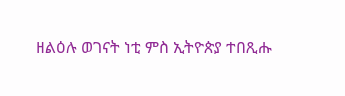ዘልዕሉ ወገናት ነቲ ምስ ኢትዮጵያ ተበጺሑ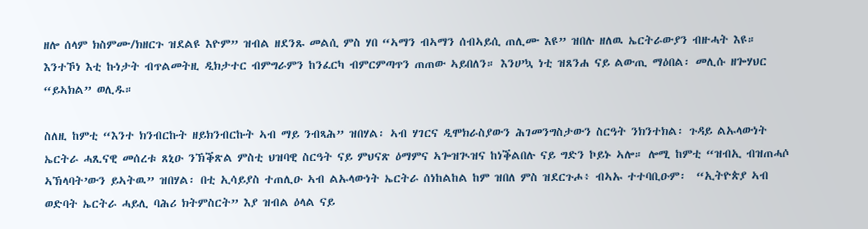ዘሎ ሰላም ክስምሙ/ክዘርጉ ዝደልዩ እዮም” ዝብል ዘደንጹ መልሲ ምስ ሃበ “ኣማን ብኣማን ሰብኣይሲ ጠሊሙ እዩ” ዝበሉ ዘለዉ ኤርትራውያን ብዙሓት እዩ። እንተኾነ እቲ ኩነታት ብጥልመትዚ ዲክታተር ብምግራምን ከንፈርካ ብምርምጣጥን ጠጠው ኣይበለን። እንሀ’ኳ ነቲ ዝጸንሐ ናይ ልውጢ ማዕበል፡ መሊሱ ዘጐሃህር “ይኣክል” ወሊዱ።

ስለዚ ከምቲ “እንተ ክንብርኩት ዘይክንብርኩት ኣብ ማይ ንብጻሕ” ዝበሃል፡ ኣብ ሃገርና ዲሞክራስያውን ሕገመንግስታውን ስርዓት ንክንተክል፡ ጉዳይ ልኡላውነት ኤርትራ ሓጺናዊ መሰረቱ ጸኒዑ ንኽቕጽል ምስቲ ህዝባዊ ስርዓት ናይ ምህናጽ ዕማምና ኣጐዝጒዝና ከነቕልበሉ ናይ ግድን ኮይኑ ኣሎ። ሎሚ ከምቲ “ዝብኢ ብዝጠሓሶ ኣኽላባት’ውን ይኣትዉ” ዝበሃል፡ በቲ ኢሳይያስ ተጠሊዑ ኣብ ልኡላውነት ኤርትራ ሰነከልከል ከም ዝበለ ምስ ዝደርጉሖ፥ ብኣኡ ተተባቢዑም፡  “ኢትዮጵያ ኣብ ወድባት ኤርትራ ሓይሊ ባሕሪ ክትምስርት” እያ ዝብል ዕላል ናይ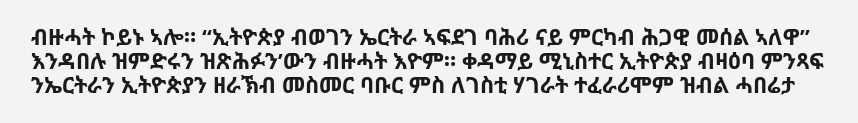ብዙሓት ኮይኑ ኣሎ። “ኢትዮጵያ ብወገን ኤርትራ ኣፍደገ ባሕሪ ናይ ምርካብ ሕጋዊ መሰል ኣለዋ” እንዳበሉ ዝምድሩን ዝጽሕፉን’ውን ብዙሓት እዮም። ቀዳማይ ሚኒስተር ኢትዮጵያ ብዛዕባ ምንጻፍ ንኤርትራን ኢትዮጵያን ዘራኽብ መስመር ባቡር ምስ ለገስቲ ሃገራት ተፈራሪሞም ዝብል ሓበሬታ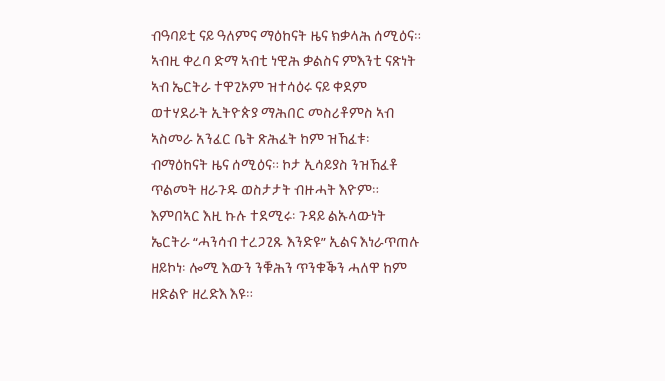ብዓባይቲ ናይ ዓለምና ማዕከናት ዜና ክቃላሕ ሰሚዕና። ኣብዚ ቀረባ ድማ ኣብቲ ነዊሕ ቃልስና ምእንቲ ናጽነት ኣብ ኤርትራ ተዋጊኦም ዝተሳዕሩ ናይ ቀደም ወተሃደራት ኢትዮጵያ ማሕበር መስሪቶምስ ኣብ ኣስመራ አንፈር ቤት ጽሕፈት ከም ዝኸፈቱ፡ ብማዕከናት ዜና ሰሚዕና። ኮታ ኢሳይያስ ንዝኸፈቶ ጥልመት ዘራጉዱ ወስታታት ብዙሓት እዮም። እምበኣር እዚ ኩሉ ተደሚሩ፡ ጉዳይ ልኡላውነት ኤርትራ “ሓንሳብ ተረጋጊጹ እንድዩ” ኢልና እነራጥጠሉ ዘይኮነ፡ ሎሚ እውን ንቑሕን ጥንቁቕን ሓለዋ ከም ዘድልዮ ዘረድእ እዩ።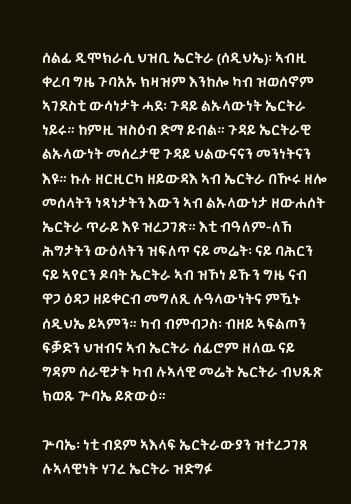ሰልፊ ዲሞክራሲ ህዝቢ ኤርትራ (ሰዲህኤ)፡ ኣብዚ ቀረባ ግዜ ጉባአኡ ክዛዝም እንከሎ ካብ ዝወሰኖም  ኣገደስቲ ውሳነታት ሓደ፡ ጉዳይ ልኡላውነት ኤርትራ ነይሩ። ከምዚ ዝስዕብ ድማ ይብል። ጉዳይ ኤርትራዊ ልኡላውነት መሰረታዊ ጉዳይ ህልውናናን መንነትናን እዩ። ኩሉ ዘርዚርካ ዘይውዳእ ኣብ ኤርትራ በዂሩ ዘሎ መሰላትን ነጻነታትን እውን ኣብ ልኡላውነታ ዘውሐሰት ኤርትራ ጥራይ እዩ ዝረጋገጽ። እቲ ብዓለም-ለኸ ሕግታትን ውዕላትን ዝፍለጥ ናይ መሬት፡ ናይ ባሕርን ናይ ኣየርን ዶባት ኤርትራ ኣብ ዝኾነ ይኹን ግዜ ናብ ዋጋ ዕዳጋ ዘይቀርብ መግለጺ ሉዓላውነትና ምዃኑ ሰዲህኤ ይኣምን። ካብ ብምብጋስ፡ ብዘይ ኣፍልጦን ፍቓድን ህዝብና ኣብ ኤርትራ ሰፊሮም ዘለዉ ናይ ግዳም ሰራዊታት ካብ ሉኣላዊ መሬት ኤርትራ ብህጹጽ ክወጹ ጕባኤ ይጽውዕ።

ጕባኤ፡ ነቲ ብደም ኣእላፍ ኤርትራውያን ዝተረጋገጸ ሉኣላዊነት ሃገረ ኤርትራ ዝድግፉ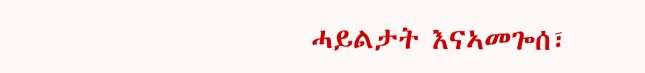ሓይልታት እናኣመጐሰ፣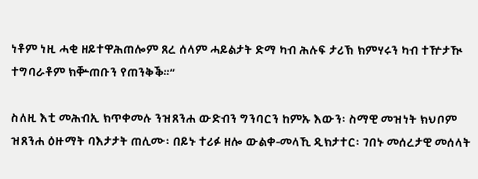ነቶም ነዚ ሓቂ ዘይተዋሕጠሎም ጸረ ሰላም ሓይልታት ድማ ካብ ሕሉፍ ታሪኽ ክምሃሩን ካብ ተዅታዂ ተግባራቶም ክቝጠቡን የጠንቅቕ።”

ስለዚ እቲ መሕብኢ ክጥቀመሉ ንዝጸንሐ ውድብን ግንባርን ከምኡ እውን፡ ስማዊ መዝነት ክህቦም ዝጸንሐ ዕዙማት ባእታታት ጠሊሙ፡ በይኑ ተሪፉ ዘሎ ውልቀ-መላኺ ዲክታተር፡ ገበኑ መሰረታዊ መሰላት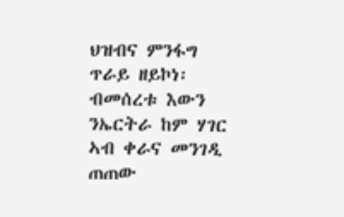ህዝብና ምንፋግ ጥራይ ዘይኮነ፡ ብመሰረቱ እውን ንኤርትራ ከም ሃገር ኣብ ቀራና መንገዲ ጠጠው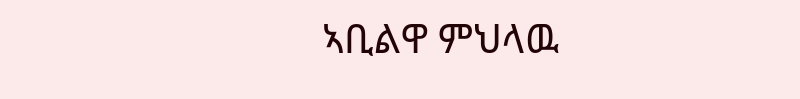ኣቢልዋ ምህላዉ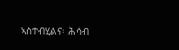ኣስተብሂልና፡ ሕሳብ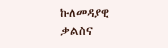ኩለመዳያዊ ቃልስና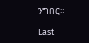ንግበር።

Last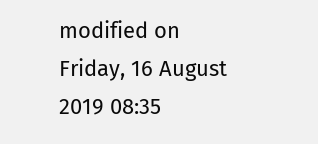modified on Friday, 16 August 2019 08:35